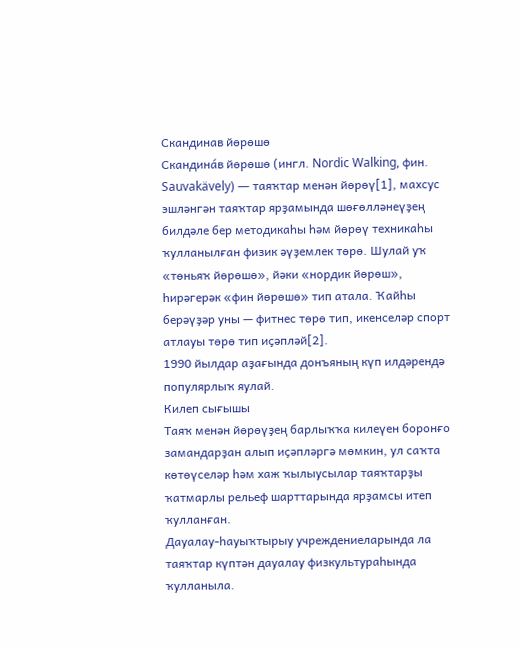Скандинав йөрөшө
Скандина́в йөрөшө (ингл. Nordic Walking, фин. Sauvakävely) — таяҡтар менән йөрөү[1], махсус эшләнгән таяҡтар ярҙамында шөғөлләнеүҙең билдәле бер методикаһы һәм йөрөү техникаһы ҡулланылған физик әүҙемлек төрө. Шулай уҡ «төньяҡ йөрөшө», йәки «нордик йөрөш», һирәгерәк «фин йөрөшө» тип атала. Ҡайһы берәүҙәр уны — фитнес төрө тип, икенселәр спорт атлауы төрө тип иҫәпләй[2].
1990 йылдар аҙағында донъяның күп илдәрендә популярлыҡ яулай.
Килеп сығышы
Таяҡ менән йөрөүҙең барлыҡҡа килеүен боронғо замандарҙан алып иҫәпләргә мөмкин, ул саҡта көтөүселәр һәм хаж ҡылыусылар таяҡтарҙы ҡатмарлы рельеф шарттарында ярҙамсы итеп ҡулланған.
Дауалау-һауыҡтырыу учреждениеларында ла таяҡтар күптән дауалау физкультураһында ҡулланыла.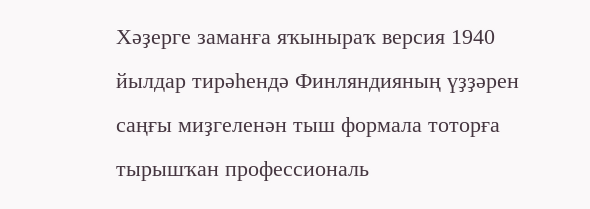Хәҙерге заманға яҡыныраҡ версия 1940 йылдар тирәһендә Финляндияның үҙҙәрен саңғы миҙгеленән тыш формала тоторға тырышҡан профессиональ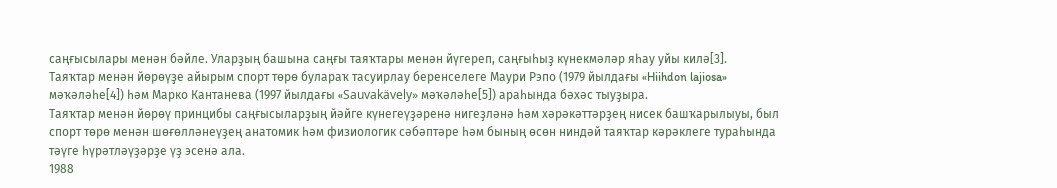саңғысылары менән бәйле. Уларҙың башына саңғы таяҡтары менән йүгереп, саңғыһыҙ күнекмәләр яһау уйы килә[3].
Таяҡтар менән йөрөүҙе айырым спорт төрө булараҡ тасуирлау беренселеге Маури Рэпо (1979 йылдағы «Hiihdon lajiosa» мәҡәләһе[4]) һәм Марко Кантанева (1997 йылдағы «Sauvakävely» мәҡәләһе[5]) араһында бәхәс тыуҙыра.
Таяҡтар менән йөрөү принцибы саңғысыларҙың йәйге күнегеүҙәренә нигеҙләнә һәм хәрәкәттәрҙең нисек башҡарылыуы, был спорт төрө менән шөғөлләнеүҙең анатомик һәм физиологик сәбәптәре һәм бының өсөн ниндәй таяҡтар кәрәклеге тураһында тәүге һүрәтләүҙәрҙе үҙ эсенә ала.
1988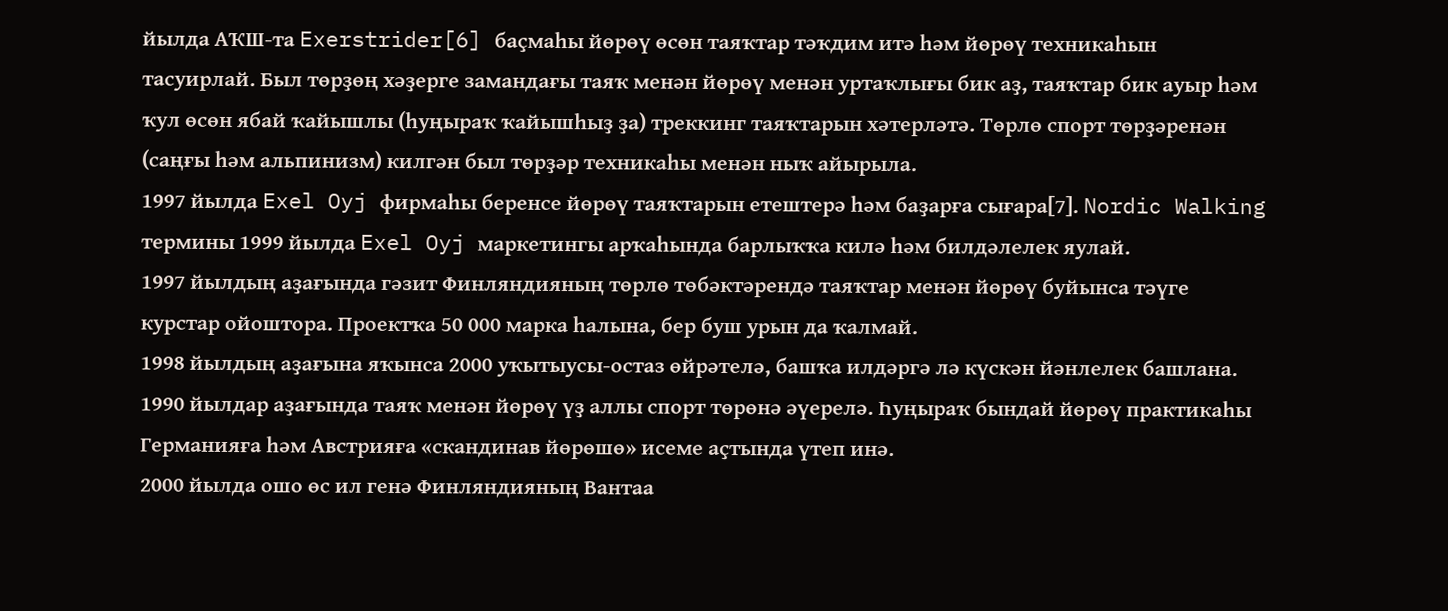йылда АҠШ-та Exerstrider[6] баҫмаһы йөрөү өсөн таяҡтар тәҡдим итә һәм йөрөү техникаһын тасуирлай. Был төрҙөң хәҙерге замандағы таяҡ менән йөрөү менән уртаҡлығы бик аҙ, таяҡтар бик ауыр һәм ҡул өсөн ябай ҡайышлы (һуңыраҡ ҡайышһыҙ ҙа) треккинг таяҡтарын хәтерләтә. Төрлө спорт төрҙәренән (саңғы һәм альпинизм) килгән был төрҙәр техникаһы менән ныҡ айырыла.
1997 йылда Exel Oyj фирмаһы беренсе йөрөү таяҡтарын етештерә һәм баҙарға сығара[7]. Nordic Walking термины 1999 йылда Exel Oyj маркетингы арҡаһында барлыҡҡа килә һәм билдәлелек яулай.
1997 йылдың аҙағында гәзит Финляндияның төрлө төбәктәрендә таяҡтар менән йөрөү буйынса тәүге курстар ойоштора. Проектҡа 50 000 марка һалына, бер буш урын да ҡалмай.
1998 йылдың аҙағына яҡынса 2000 уҡытыусы-остаз өйрәтелә, башҡа илдәргә лә күскән йәнлелек башлана.
1990 йылдар аҙағында таяҡ менән йөрөү үҙ аллы спорт төрөнә әүерелә. Һуңыраҡ бындай йөрөү практикаһы Германияға һәм Австрияға «скандинав йөрөшө» исеме аҫтында үтеп инә.
2000 йылда ошо өс ил генә Финляндияның Вантаа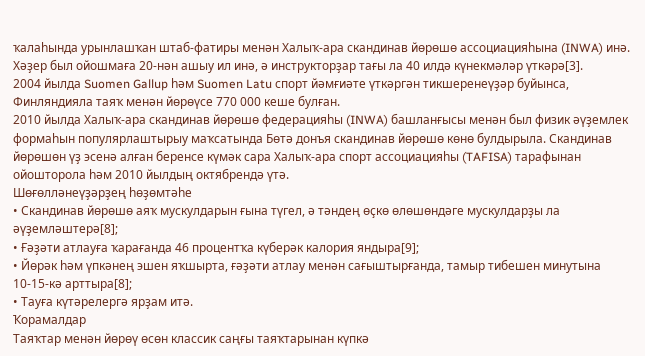ҡалаһында урынлашҡан штаб-фатиры менән Халыҡ-ара скандинав йөрөшө ассоциацияһына (INWA) инә. Хәҙер был ойошмаға 20-нән ашыу ил инә, ә инструкторҙар тағы ла 40 илдә күнекмәләр үткәрә[3].
2004 йылда Suomen Gallup һәм Suomen Latu спорт йәмғиәте үткәргән тикшеренеүҙәр буйынса, Финляндияла таяҡ менән йөрөүсе 770 000 кеше булған.
2010 йылда Халыҡ-ара скандинав йөрөшө федерацияһы (INWA) башланғысы менән был физик әүҙемлек формаһын популярлаштырыу маҡсатында Бөтә донъя скандинав йөрөшө көнө булдырыла. Скандинав йөрөшөн үҙ эсенә алған беренсе күмәк сара Халыҡ-ара спорт ассоциацияһы (TAFISA) тарафынан ойошторола һәм 2010 йылдың октябрендә үтә.
Шөғөлләнеүҙәрҙең һөҙөмтәһе
• Скандинав йөрөшө аяҡ мускулдарын ғына түгел, ә тәндең өҫкө өлөшөндәге мускулдарҙы ла әүҙемләштерә[8];
• Ғәҙәти атлауға ҡарағанда 46 процентҡа күберәк калория яндыра[9];
• Йөрәк һәм үпкәнең эшен яҡшырта, ғәҙәти атлау менән сағыштырғанда, тамыр тибешен минутына 10-15-кә арттыра[8];
• Тауға күтәрелергә ярҙам итә.
Ҡорамалдар
Таяҡтар менән йөрөү өсөн классик саңғы таяҡтарынан күпкә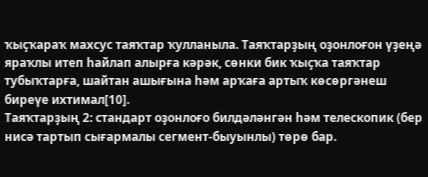ҡыҫҡараҡ махсус таяҡтар ҡулланыла. Таяҡтарҙың оҙонлоғон үҙеңә яраҡлы итеп һайлап алырға кәрәк, сөнки бик ҡыҫҡа таяҡтар тубыҡтарға, шайтан ашығына һәм арҡаға артыҡ көсөргәнеш биреүе ихтимал[10].
Таяҡтарҙың 2: стандарт оҙонлоғо билдәләнгән һәм телескопик (бер нисә тартып сығармалы сегмент-быуынлы) төрө бар.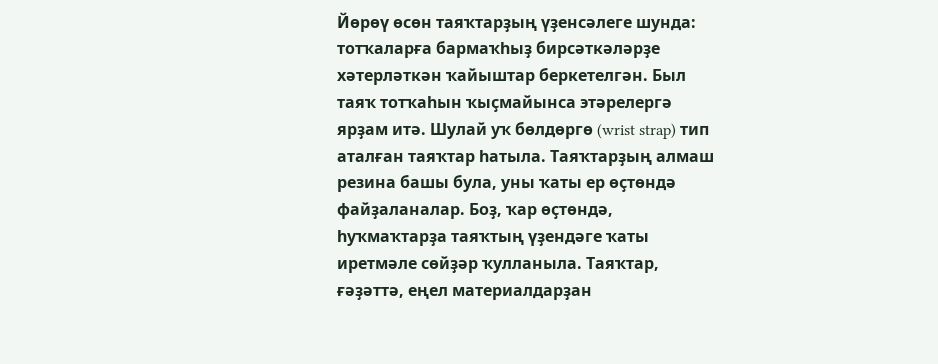Йөрөү өсөн таяҡтарҙың үҙенсәлеге шунда: тотҡаларға бармаҡһыҙ бирсәткәләрҙе хәтерләткән ҡайыштар беркетелгән. Был таяҡ тотҡаһын ҡыҫмайынса этәрелергә ярҙам итә. Шулай уҡ бөлдөргө (wrist strap) тип аталған таяҡтар һатыла. Таяҡтарҙың алмаш резина башы була, уны ҡаты ер өҫтөндә файҙаланалар. Боҙ, ҡар өҫтөндә, һуҡмаҡтарҙа таяҡтың үҙендәге ҡаты иретмәле сөйҙәр ҡулланыла. Таяҡтар, ғәҙәттә, еңел материалдарҙан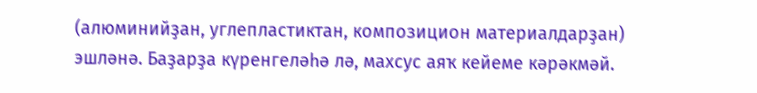(алюминийҙан, углепластиктан, композицион материалдарҙан) эшләнә. Баҙарҙа күренгеләһә лә, махсус аяҡ кейеме кәрәкмәй.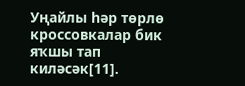Уңайлы һәр төрлө кроссовкалар бик яҡшы тап киләсәк[11].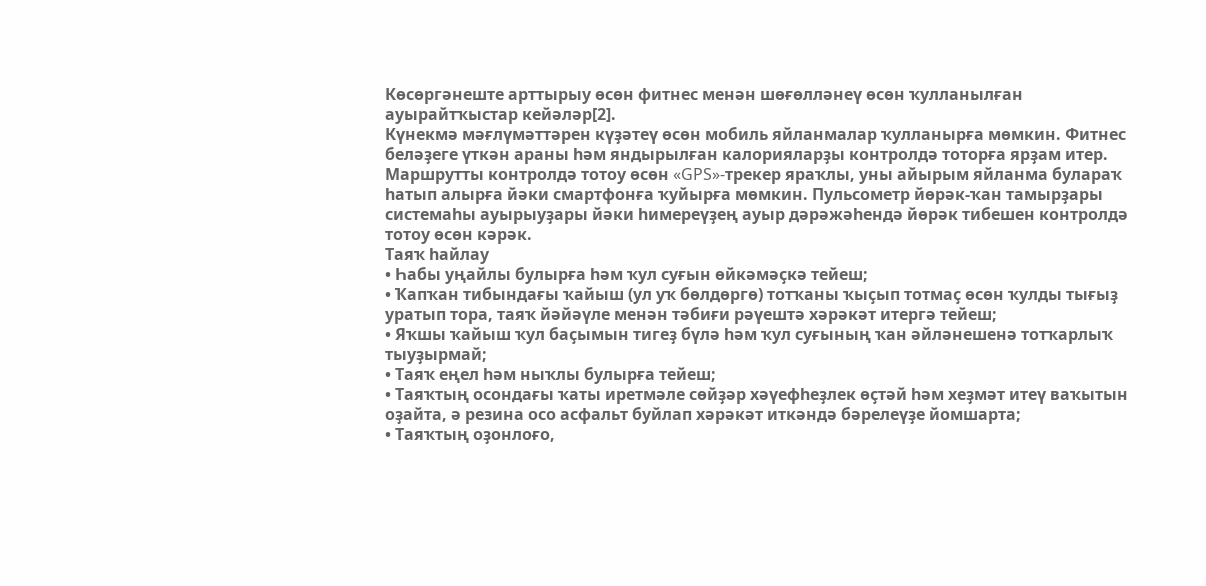Көсөргәнеште арттырыу өсөн фитнес менән шөғөлләнеү өсөн ҡулланылған ауырайтҡыстар кейәләр[2].
Күнекмә мәғлүмәттәрен күҙәтеү өсөн мобиль яйланмалар ҡулланырға мөмкин. Фитнес беләҙеге үткән араны һәм яндырылған калорияларҙы контролдә тоторға ярҙам итер. Маршрутты контролдә тотоу өсөн «GPS»-трекер яраҡлы, уны айырым яйланма булараҡ һатып алырға йәки смартфонға ҡуйырға мөмкин. Пульсометр йөрәк-ҡан тамырҙары системаһы ауырыуҙары йәки һимереүҙең ауыр дәрәжәһендә йөрәк тибешен контролдә тотоу өсөн кәрәк.
Таяҡ һайлау
• Һабы уңайлы булырға һәм ҡул суғын өйкәмәҫкә тейеш;
• Ҡапҡан тибындағы ҡайыш (ул уҡ бөлдөргө) тотҡаны ҡыҫып тотмаҫ өсөн ҡулды тығыҙ уратып тора, таяҡ йәйәүле менән тәбиғи рәүештә хәрәкәт итергә тейеш;
• Яҡшы ҡайыш ҡул баҫымын тигеҙ бүлә һәм ҡул суғының ҡан әйләнешенә тотҡарлыҡ тыуҙырмай;
• Таяҡ еңел һәм ныҡлы булырға тейеш;
• Таяҡтың осондағы ҡаты иретмәле сөйҙәр хәүефһеҙлек өҫтәй һәм хеҙмәт итеү ваҡытын оҙайта, ә резина осо асфальт буйлап хәрәкәт иткәндә бәрелеүҙе йомшарта;
• Таяҡтың оҙонлоғо,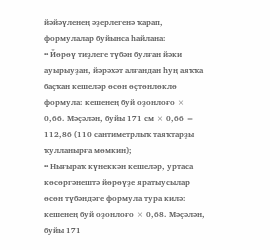йәйәүленең әҙерлегенә ҡарап, формулалар буйынса һайлана:
•• Йөрөү тиҙлеге түбән булған йәки ауырыуҙан, йәрәхәт алғандан һуң аяҡҡа баҫҡан кешеләр өсөн өҫтөнлөклө формула: кешенең буй оҙонлоғо × 0,66. Мәҫәлән, буйы 171 см × 0,66 = 112,86 (110 сантиметрлыҡ таяҡтарҙы ҡулланырға мөмкин);
•• Нығыраҡ күнеккән кешеләр, уртаса көсөргәнештә йөрөүҙе яратыусылар өсөн түбәндәге формула тура килә: кешенең буй оҙонлоғо × 0,68. Мәҫәлән, буйы 171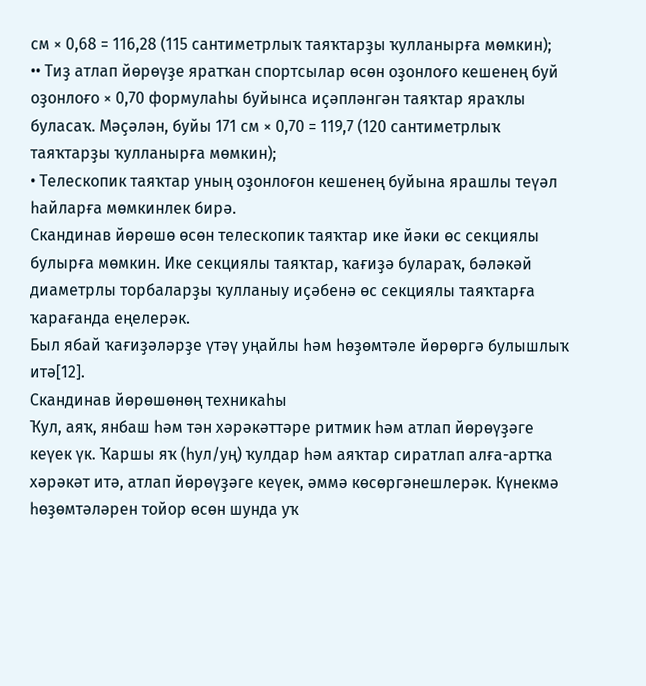см × 0,68 = 116,28 (115 сантиметрлыҡ таяҡтарҙы ҡулланырға мөмкин);
•• Тиҙ атлап йөрөүҙе яратҡан спортсылар өсөн оҙонлоғо кешенең буй оҙонлоғо × 0,70 формулаһы буйынса иҫәпләнгән таяҡтар яраҡлы буласаҡ. Мәҫәлән, буйы 171 см × 0,70 = 119,7 (120 сантиметрлыҡ таяҡтарҙы ҡулланырға мөмкин);
• Телескопик таяҡтар уның оҙонлоғон кешенең буйына ярашлы теүәл һайларға мөмкинлек бирә.
Скандинав йөрөшө өсөн телескопик таяҡтар ике йәки өс секциялы булырға мөмкин. Ике секциялы таяҡтар, ҡағиҙә булараҡ, бәләкәй диаметрлы торбаларҙы ҡулланыу иҫәбенә өс секциялы таяҡтарға ҡарағанда еңелерәк.
Был ябай ҡағиҙәләрҙе үтәү уңайлы һәм һөҙөмтәле йөрөргә булышлыҡ итә[12].
Скандинав йөрөшөнөң техникаһы
Ҡул, аяҡ, янбаш һәм тән хәрәкәттәре ритмик һәм атлап йөрөүҙәге кеүек үк. Ҡаршы яҡ (һул/уң) ҡулдар һәм аяҡтар сиратлап алға-артҡа хәрәкәт итә, атлап йөрөүҙәге кеүек, әммә көсөргәнешлерәк. Күнекмә һөҙөмтәләрен тойор өсөн шунда уҡ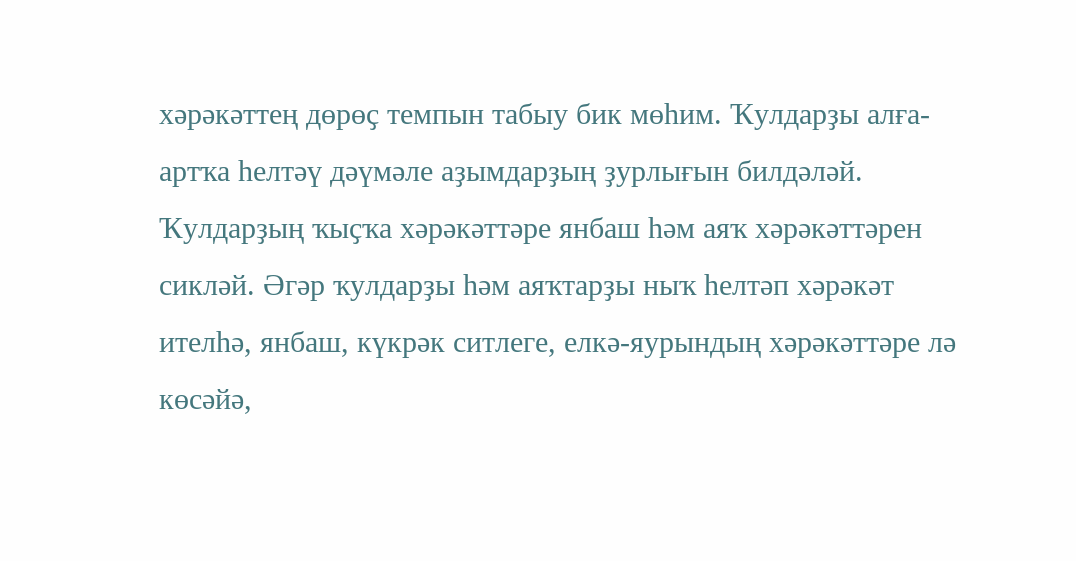хәрәкәттең дөрөҫ темпын табыу бик мөһим. Ҡулдарҙы алға-артҡа һелтәү дәүмәле аҙымдарҙың ҙурлығын билдәләй. Ҡулдарҙың ҡыҫҡа хәрәкәттәре янбаш һәм аяҡ хәрәкәттәрен сикләй. Әгәр ҡулдарҙы һәм аяҡтарҙы ныҡ һелтәп хәрәкәт ителһә, янбаш, күкрәк ситлеге, елкә-яурындың хәрәкәттәре лә көсәйә,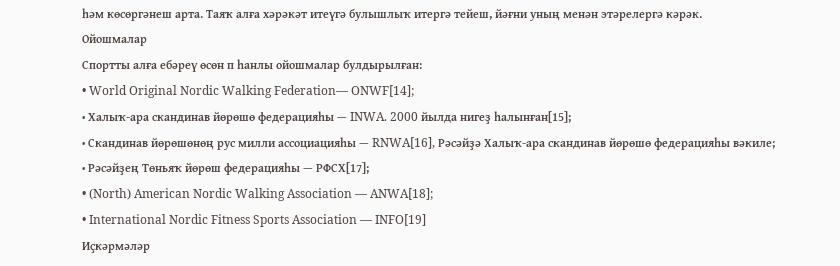һәм көсөргәнеш арта. Таяҡ алға хәрәкәт итеүгә булышлыҡ итергә тейеш, йәғни уның менән этәрелергә кәрәк.
Ойошмалар
Спортты алға ебәреү өсөн п һанлы ойошмалар булдырылған:
• World Original Nordic Walking Federation— ONWF[14];
• Халыҡ-ара скандинав йөрөшө федерацияһы — INWA. 2000 йылда нигеҙ һалынған[15];
• Скандинав йөрөшөнөң рус милли ассоциацияһы — RNWA[16], Рәсәйҙә Халыҡ-ара скандинав йөрөшө федерацияһы вәкиле;
• Рәсәйҙең Төньяҡ йөрөш федерацияһы — РФСХ[17];
• (North) American Nordic Walking Association — ANWA[18];
• International Nordic Fitness Sports Association — INFO[19]
Иҫкәрмәләр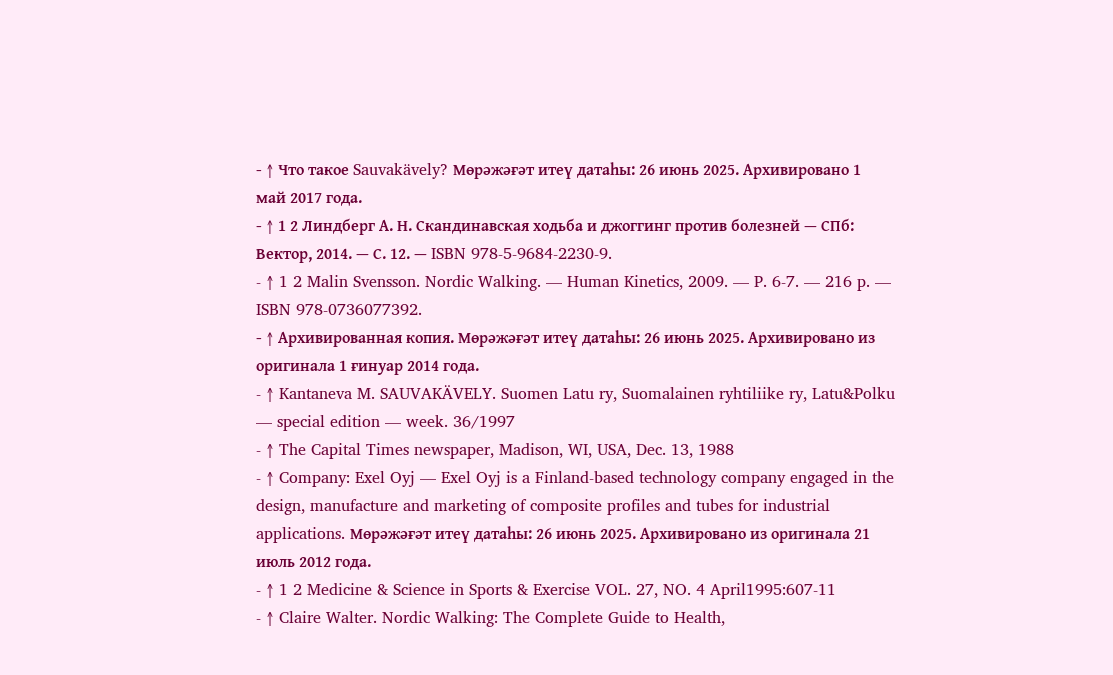- ↑ Что такое Sauvakävely? Мөрәжәғәт итеү датаһы: 26 июнь 2025. Архивировано 1 май 2017 года.
- ↑ 1 2 Линдберг А. Н. Скандинавская ходьба и джоггинг против болезней — СПб: Вектор, 2014. — С. 12. — ISBN 978-5-9684-2230-9.
- ↑ 1 2 Malin Svensson. Nordic Walking. — Human Kinetics, 2009. — P. 6-7. — 216 p. — ISBN 978-0736077392.
- ↑ Архивированная копия. Мөрәжәғәт итеү датаһы: 26 июнь 2025. Архивировано из оригинала 1 ғинуар 2014 года.
- ↑ Kantaneva M. SAUVAKÄVELY. Suomen Latu ry, Suomalainen ryhtiliike ry, Latu&Polku — special edition — week. 36/1997
- ↑ The Capital Times newspaper, Madison, WI, USA, Dec. 13, 1988
- ↑ Company: Exel Oyj — Exel Oyj is a Finland-based technology company engaged in the design, manufacture and marketing of composite profiles and tubes for industrial applications. Мөрәжәғәт итеү датаһы: 26 июнь 2025. Архивировано из оригинала 21 июль 2012 года.
- ↑ 1 2 Medicine & Science in Sports & Exercise VOL. 27, NO. 4 April1995:607-11
- ↑ Claire Walter. Nordic Walking: The Complete Guide to Health,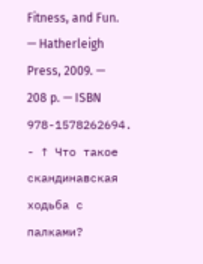Fitness, and Fun. — Hatherleigh Press, 2009. — 208 p. — ISBN 978-1578262694.
- ↑ Что такое скандинавская ходьба с палками?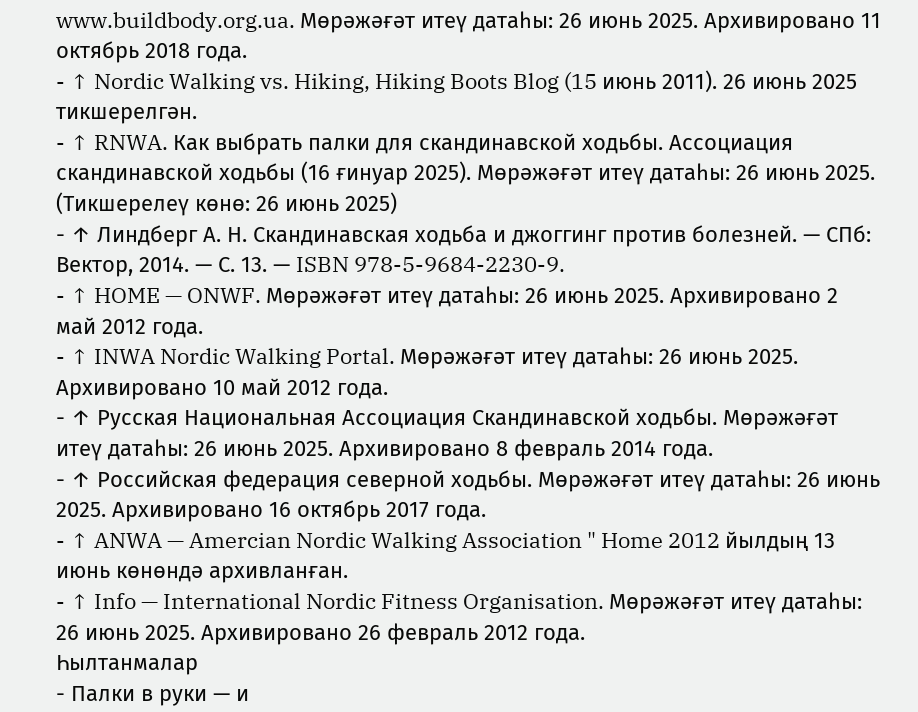www.buildbody.org.ua. Мөрәжәғәт итеү датаһы: 26 июнь 2025. Архивировано 11 октябрь 2018 года.
- ↑ Nordic Walking vs. Hiking, Hiking Boots Blog (15 июнь 2011). 26 июнь 2025 тикшерелгән.
- ↑ RNWA. Как выбрать палки для скандинавской ходьбы. Ассоциация скандинавской ходьбы (16 ғинуар 2025). Мөрәжәғәт итеү датаһы: 26 июнь 2025. (Тикшерелеү көнө: 26 июнь 2025)
- ↑ Линдберг А. Н. Скандинавская ходьба и джоггинг против болезней. — СПб: Вектор, 2014. — С. 13. — ISBN 978-5-9684-2230-9.
- ↑ HOME — ONWF. Мөрәжәғәт итеү датаһы: 26 июнь 2025. Архивировано 2 май 2012 года.
- ↑ INWA Nordic Walking Portal. Мөрәжәғәт итеү датаһы: 26 июнь 2025. Архивировано 10 май 2012 года.
- ↑ Русская Национальная Ассоциация Скандинавской ходьбы. Мөрәжәғәт итеү датаһы: 26 июнь 2025. Архивировано 8 февраль 2014 года.
- ↑ Российская федерация северной ходьбы. Мөрәжәғәт итеү датаһы: 26 июнь 2025. Архивировано 16 октябрь 2017 года.
- ↑ ANWA — Amercian Nordic Walking Association " Home 2012 йылдың 13 июнь көнөндә архивланған.
- ↑ Info — International Nordic Fitness Organisation. Мөрәжәғәт итеү датаһы: 26 июнь 2025. Архивировано 26 февраль 2012 года.
Һылтанмалар
- Палки в руки — и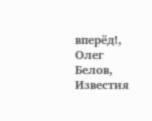вперёд!, Олег Белов, Известия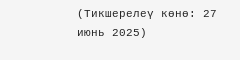(Тикшерелеү көнө: 27 июнь 2025)